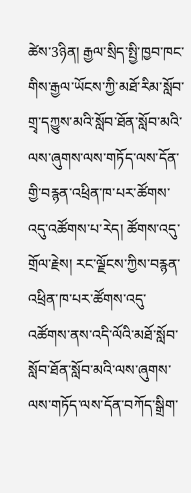ཚེས་3ཉིན། རྒྱལ་སྲིད་སྤྱི་ཁྱབ་ཁང་གིས་རྒྱལ་ཡོངས་ཀྱི་མཐོ་རིམ་སློབ་གྲྭ་དཀྱུས་མའི་སློབ་ཐོན་སློབ་མའི་ལས་ཞུགས་ལས་གཏོད་ལས་དོན་གྱི་བརྙན་འཕྲིན་ཁ་པར་ཚོགས་འདུ་འཚོགས་པ་རེད། ཚོགས་འདུ་གྲོལ་རྗེས། རང་ལྗོངས་ཀྱིས་བརྙན་འཕྲིན་ཁ་པར་ཚོགས་འདུ་འཚོགས་ནས་འདི་ལོའི་མཐོ་སློབ་སློབ་ཐོན་སློབ་མའི་ལས་ཞུགས་ལས་གཏོད་ལས་དོན་བཀོད་སྒྲིག་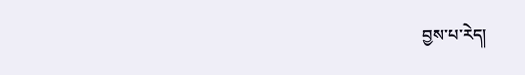བྱས་པ་རེད།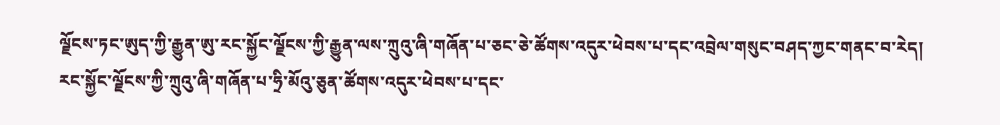ལྗོངས་ཏང་ཨུད་ཀྱི་རྒྱུན་ཨུ་རང་སྐྱོང་ལྗོངས་ཀྱི་རྒྱུན་ལས་ཀྲུའུ་ཞི་གཞོན་པ་ཅང་ཅེ་ཚོགས་འདུར་ཕེབས་པ་དང་འབྲེལ་གསུང་བཤད་ཀྱང་གནང་བ་རེད།
རང་སྐྱོང་ལྗོངས་ཀྱི་ཀྲུའུ་ཞི་གཞོན་པ་ཧྲི་མོའུ་ཅུན་ཚོགས་འདུར་ཕེབས་པ་དང་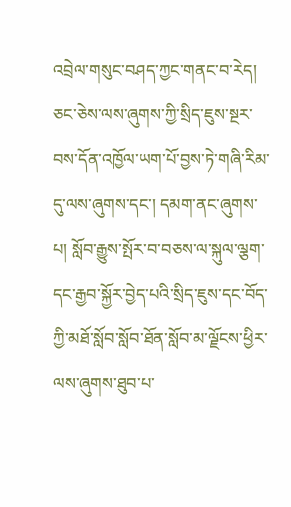འབྲེལ་གསུང་བཤད་ཀྱང་གནང་བ་རེད།
ཅང་ཅེས་ལས་ཞུགས་ཀྱི་སྲིད་ཇུས་སྔར་བས་དོན་འཁྱོལ་ཡག་པོ་བྱས་ཏེ་གཞི་རིམ་དུ་ལས་ཞུགས་དང་། དམག་ནང་ཞུགས་པ། སློབ་རྒྱུས་སྤོར་བ་བཅས་ལ་སྐུལ་ལྕག་དང་རྒྱབ་སྐྱོར་བྱེད་པའི་སྲིད་ཇུས་དང་བོད་ཀྱི་མཐོ་སློབ་སློབ་ཐོན་སློབ་མ་ལྗོངས་ཕྱིར་ལས་ཞུགས་ཐུབ་པ་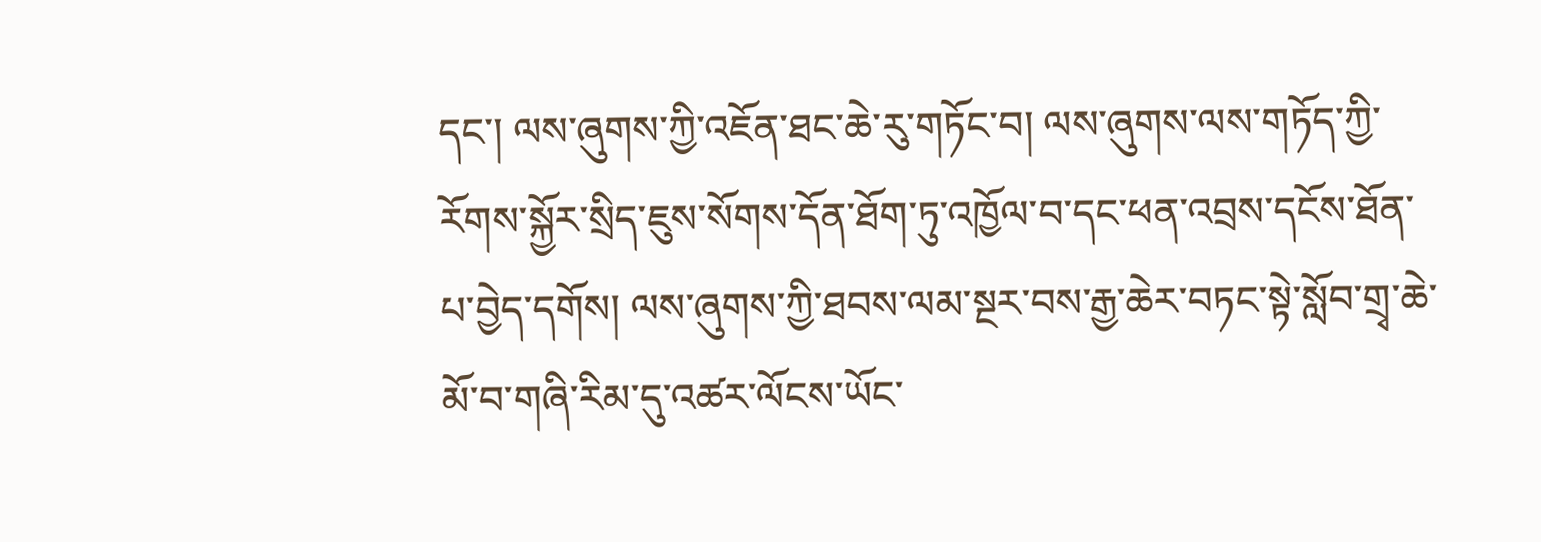དང་། ལས་ཞུགས་ཀྱི་འཇོན་ཐང་ཆེ་རུ་གཏོང་བ། ལས་ཞུགས་ལས་གཏོད་ཀྱི་རོགས་སྐྱོར་སྲིད་ཇུས་སོགས་དོན་ཐོག་ཏུ་འཁྱོལ་བ་དང་ཕན་འབྲས་དངོས་ཐོན་པ་བྱེད་དགོས། ལས་ཞུགས་ཀྱི་ཐབས་ལམ་སྔར་བས་རྒྱ་ཆེར་བཏང་སྟེ་སློབ་གྲྭ་ཆེ་མོ་བ་གཞི་རིམ་དུ་འཚར་ལོངས་ཡོང་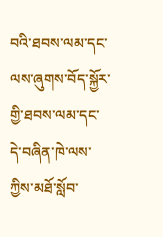བའི་ཐབས་ལམ་དང་ལས་ཞུགས་བོད་སྐྱོར་གྱི་ཐབས་ལམ་དང་དེ་བཞིན་ཁེ་ལས་ཀྱིས་མཐོ་སློབ་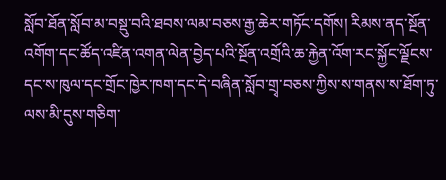སློབ་ཐོན་སློབ་མ་བསྡུ་བའི་ཐབས་ལམ་བཅས་རྒྱ་ཆེར་གཏོང་དགོས། རིམས་ནད་སྔོན་འགོག་དང་ཚོད་འཛིན་འགན་ལེན་བྱེད་པའི་སྔོན་འགྲོའི་ཆ་རྐྱེན་འོག་རང་སྐྱོང་ལྗོངས་དང་ས་ཁུལ་དང་གྲོང་ཁྱེར་ཁག་དང་དེ་བཞིན་སློབ་གྲྭ་བཅས་ཀྱིས་ས་གནས་ས་ཐོག་ཏུ་ལས་མི་དུས་གཅིག་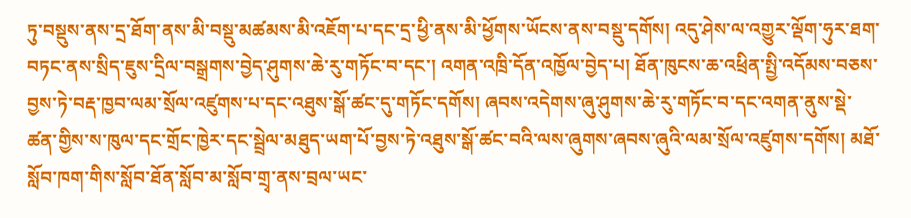ཏུ་བསྡུས་ནས་དྲ་ཐོག་ནས་མི་བསྡུ་མཚམས་མི་འཇོག་པ་དང་དྲ་ཕྱི་ནས་མི་ཕྱོགས་ཡོངས་ནས་བསྡུ་དགོས། འདུ་ཤེས་ལ་འགྱུར་ལྡོག་ཧུར་ཐག་བཏང་ནས་སྲིད་ཇུས་དྲིལ་བསྒྲགས་བྱེད་ཤུགས་ཆེ་རུ་གཏོང་བ་དང་། འགན་འཁྲི་དོན་འཁྱོལ་བྱེད་པ། ཐོན་ཁུངས་ཆ་འཕྲིན་སྤྱི་འདོམས་བཅས་བྱས་ཏེ་བརྡ་ཁྱབ་ལམ་སྲོལ་འཛུགས་པ་དང་འཐུས་སྒོ་ཚང་དུ་གཏོང་དགོས། ཞབས་འདེགས་ཞུ་ཤུགས་ཆེ་རུ་གཏོང་བ་དང་འགན་ནུས་སྡེ་ཚན་གྱིས་ས་ཁུལ་དང་གྲོང་ཁྱེར་དང་སྦྲེལ་མཐུད་ཡག་པོ་བྱས་ཏེ་འཐུས་སྒོ་ཚང་བའི་ལས་ཞུགས་ཞབས་ཞུའི་ལམ་སྲོལ་འཛུགས་དགོས། མཐོ་སློབ་ཁག་གིས་སློབ་ཐོན་སློབ་མ་སློབ་གྲྭ་ནས་བྲལ་ཡང་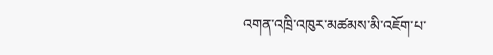འགན་འཁྲི་འཁུར་མཚམས་མི་འཇོག་པ་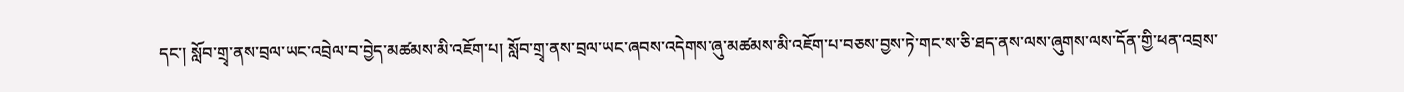དང་། སློབ་གྲྭ་ནས་བྲལ་ཡང་འབྲེལ་བ་བྱེད་མཚམས་མི་འཇོག་པ། སློབ་གྲྭ་ནས་བྲལ་ཡང་ཞབས་འདེགས་ཞུ་མཚམས་མི་འཇོག་པ་བཅས་བྱས་ཏེ་གང་ས་ཅི་ཐད་ནས་ལས་ཞུགས་ལས་དོན་གྱི་ཕན་འབྲས་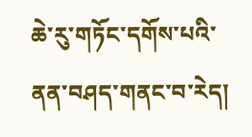ཆེ་རུ་གཏོང་དགོས་པའི་ནན་བཤད་གནང་བ་རེད།